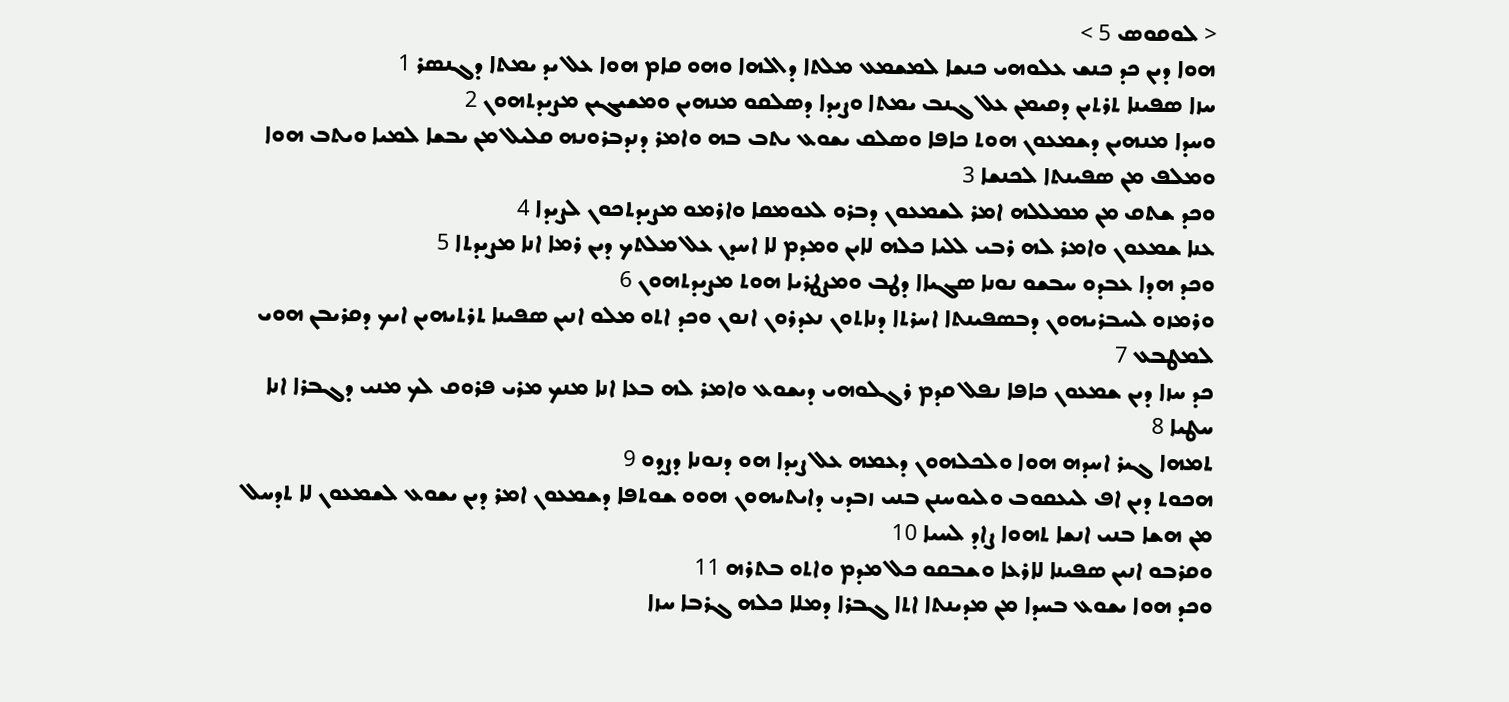< ܠܘܩܘܣ 5 >
ܗܘܐ ܕܝܢ ܟܕ ܟܢܫ ܥܠܘܗܝ ܟܢܫܐ ܠܡܫܡܥ ܡܠܬܐ ܕܐܠܗܐ ܘܗܘ ܩܐܡ ܗܘܐ ܥܠ ܝܕ ܝܡܬܐ ܕܓܢܤܪ 1
ܚܙܐ ܤܦܝܢܐ ܬܪܬܝܢ ܕܩܝܡܢ ܥܠ ܓܢܒ ܝܡܬܐ ܘܨܝܕܐ ܕܤܠܩܘ ܡܢܗܝܢ ܘܡܫܝܓܝܢ ܡܨܝܕܬܗܘܢ 2
ܘܚܕܐ ܡܢܗܝܢ ܕܫܡܥܘܢ ܗܘܬ ܟܐܦܐ ܘܤܠܩ ܝܫܘܥ ܝܬܒ ܒܗ ܘܐܡܪ ܕܢܕܒܪܘܢܗ ܩܠܝܠ ܡܢ ܝܒܫܐ ܠܡܝܐ ܘܝܬܒ ܗܘܐ ܘܡܠܦ ܡܢ ܤܦܝܢܬܐ ܠܟܢܫܐ 3
ܘܟܕ ܫܬܩ ܡܢ ܡܡܠܠܗ ܐܡܪ ܠܫܡܥܘܢ ܕܒܪܘ ܠܥܘܡܩܐ ܘܐܪܡܘ ܡܨܝܕܬܟܘܢ ܠܨܝܕܐ 4
ܥܢܐ ܫܡܥܘܢ ܘܐܡܪ ܠܗ ܪܒܝ ܠܠܝܐ ܟܠܗ ܠܐܝܢ ܘܡܕܡ ܠܐ ܐܚܕܢ ܥܠ ܡܠܬܟ ܕܝܢ ܪܡܐ ܐܢܐ ܡܨܝܕܬܐ 5
ܘܟܕ ܗܕܐ ܥܒܕܘ ܚܒܫܘ ܢܘܢܐ ܤܓܝܐܐ ܕܛܒ ܘܡܨܛܪܝܐ ܗܘܬ ܡܨܝܕܬܗܘܢ 6
ܘܪܡܙܘ ܠܚܒܪܝܗܘܢ ܕܒܤܦܝܢܬܐ ܐܚܪܬܐ ܕܢܐܬܘܢ ܢܥܕܪܘܢ ܐܢܘܢ ܘܟܕ ܐܬܘ ܡܠܘ ܐܢܝܢ ܤܦܝܢܐ ܬܪܬܝܗܝܢ ܐܝܟ ܕܩܪܝܒܢ ܗܘܝ ܠܡܛܒܥ 7
ܟܕ ܚܙܐ ܕܝܢ ܫܡܥܘܢ ܟܐܦܐ ܢܦܠ ܩܕܡ ܪܓܠܘܗܝ ܕܝܫܘܥ ܘܐܡܪ ܠܗ ܒܥܐ ܐܢܐ ܡܢܟ ܡܪܝ ܦܪܘܩ ܠܟ ܡܢܝ ܕܓܒܪܐ ܐܢܐ ܚܛܝܐ 8
ܬܡܗܐ ܓܝܪ ܐܚܕܗ ܗܘܐ ܘܠܟܠܗܘܢ ܕܥܡܗ ܥܠ ܨܝܕܐ ܗܘ ܕܢܘܢܐ ܕܨܕܘ 9
ܗܟܘܬ ܕܝܢ ܐܦ ܠܝܥܩܘܒ ܘܠܝܘܚܢܢ ܒܢܝ ܙܒܕܝ ܕܐܝܬܝܗܘܢ ܗܘܘ ܫܘܬܦܐ ܕܫܡܥܘܢ ܐܡܪ ܕܝܢ ܝܫܘܥ ܠܫܡܥܘܢ ܠܐ ܬܕܚܠ ܡܢ ܗܫܐ ܒܢܝ ܐܢܫܐ ܬܗܘܐ ܨܐܕ ܠܚܝܐ 10
ܘܩܪܒܘ ܐܢܝܢ ܤܦܝܢܐ ܠܐܪܥܐ ܘܫܒܩܘ ܟܠ ܡܕܡ ܘܐܬܘ ܒܬܪܗ 11
ܘܟܕ ܗܘܐ ܝܫܘܥ ܒܚܕܐ ܡܢ ܡܕܝܢܬܐ ܐܬܐ ܓܒܪܐ ܕܡܠܐ ܟܠܗ ܓܪܒܐ ܚܙܐ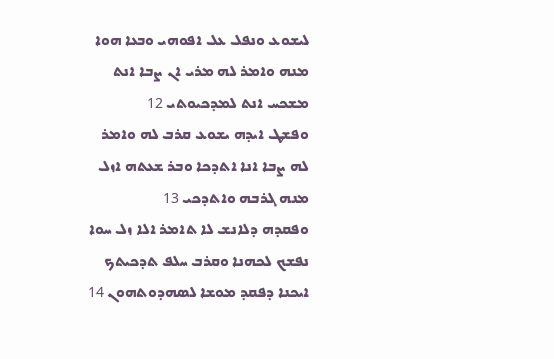ܠܝܫܘܥ ܘܢܦܠ ܥܠ ܐܦܘܗܝ ܘܒܥܐ ܗܘܐ ܡܢܗ ܘܐܡܪ ܠܗ ܡܪܝ ܐܢ ܨܒܐ ܐܢܬ ܡܫܟܚ ܐܢܬ ܠܡܕܟܝܘܬܝ 12
ܘܦܫܛ ܐܝܕܗ ܝܫܘܥ ܩܪܒ ܠܗ ܘܐܡܪ ܠܗ ܨܒܐ ܐܢܐ ܐܬܕܟܐ ܘܒܪ ܫܥܬܗ ܐܙܠ ܡܢܗ ܓܪܒܗ ܘܐܬܕܟܝ 13
ܘܦܩܕܗ ܕܠܐܢܫ ܠܐ ܬܐܡܪ ܐܠܐ ܙܠ ܚܘܐ ܢܦܫܟ ܠܟܗܢܐ ܘܩܪܒ ܚܠܦ ܬܕܟܝܬܟ ܐܝܟܢܐ ܕܦܩܕ ܡܘܫܐ ܠܤܗܕܘܬܗܘܢ 14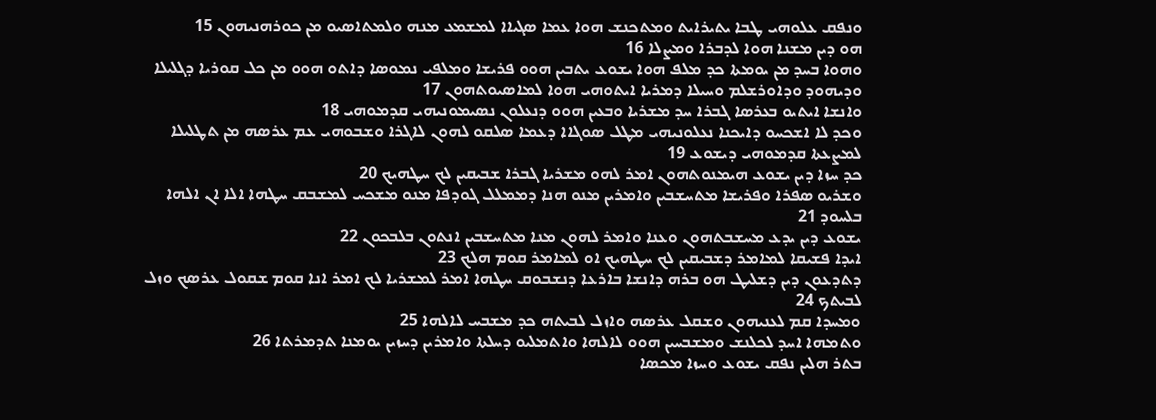ܘܢܦܩ ܥܠܘܗܝ ܛܒܐ ܝܬܝܪܐܝܬ ܘܡܬܟܢܫ ܗܘܐ ܥܡܐ ܤܓܝܐܐ ܠܡܫܡܥ ܡܢܗ ܘܠܡܬܐܤܝܘ ܡܢ ܟܘܪܗܢܝܗܘܢ 15
ܗܘ ܕܝܢ ܡܫܢܐ ܗܘܐ ܠܕܒܪܐ ܘܡܨܠܐ 16
ܘܗܘܐ ܒܚܕ ܡܢ ܝܘܡܬܐ ܟܕ ܡܠܦ ܗܘܐ ܝܫܘܥ ܝܬܒܝܢ ܗܘܘ ܦܪܝܫܐ ܘܡܠܦܝ ܢܡܘܤܐ ܕܐܬܘ ܗܘܘ ܡܢ ܟܠ ܩܘܪܝܐ ܕܓܠܝܠܐ ܘܕܝܗܘܕ ܘܕܐܘܪܫܠܡ ܘܚܝܠܐ ܕܡܪܝܐ ܐܝܬܘܗܝ ܗܘܐ ܠܡܐܤܝܘܬܗܘܢ 17
ܘܐܢܫܐ ܐܝܬܝܘ ܒܥܪܤܐ ܓܒܪܐ ܚܕ ܡܫܪܝܐ ܘܒܥܝܢ ܗܘܘ ܕܢܥܠܘܢ ܢܤܝܡܘܢܝܗܝ ܩܕܡܘܗܝ 18
ܘܟܕ ܠܐ ܐܫܟܚܘ ܕܐܝܟܢܐ ܢܥܠܘܢܝܗܝ ܡܛܠ ܤܘܓܐܐ ܕܥܡܐ ܤܠܩܘ ܠܗܘܢ ܠܐܓܪܐ ܘܫܒܘܗܝ ܥܡ ܥܪܤܗ ܡܢ ܬܛܠܝܠܐ ܠܡܨܥܬܐ ܩܕܡܘܗܝ ܕܝܫܘܥ 19
ܟܕ ܚܙܐ ܕܝܢ ܝܫܘܥ ܗܝܡܢܘܬܗܘܢ ܐܡܪ ܠܗܘ ܡܫܪܝܐ ܓܒܪܐ ܫܒܝܩܝܢ ܠܟ ܚܛܗܝܟ 20
ܘܫܪܝܘ ܤܦܪܐ ܘܦܪܝܫܐ ܡܬܚܫܒܝܢ ܘܐܡܪܝܢ ܡܢܘ ܗܢܐ ܕܡܡܠܠ ܓܘܕܦܐ ܡܢܘ ܡܫܟܚ ܠܡܫܒܩ ܚܛܗܐ ܐܠܐ ܐܢ ܐܠܗܐ ܒܠܚܘܕ 21
ܝܫܘܥ ܕܝܢ ܝܕܥ ܡܚܫܒܬܗܘܢ ܘܥܢܐ ܘܐܡܪ ܠܗܘܢ ܡܢܐ ܡܬܚܫܒܝܢ ܐܢܬܘܢ ܒܠܒܟܘܢ 22
ܐܝܕܐ ܦܫܝܩܐ ܠܡܐܡܪ ܕܫܒܝܩܝܢ ܠܟ ܚܛܗܝܟ ܐܘ ܠܡܐܡܪ ܩܘܡ ܗܠܟ 23
ܕܬܕܥܘܢ ܕܝܢ ܕܫܠܝܛ ܗܘ ܒܪܗ ܕܐܢܫܐ ܒܐܪܥܐ ܕܢܫܒܘܩ ܚܛܗܐ ܐܡܪ ܠܡܫܪܝܐ ܠܟ ܐܡܪ ܐܢܐ ܩܘܡ ܫܩܘܠ ܥܪܤܟ ܘܙܠ ܠܒܝܬܟ 24
ܘܡܚܕܐ ܩܡ ܠܥܢܝܗܘܢ ܘܫܩܠ ܥܪܤܗ ܘܐܙܠ ܠܒܝܬܗ ܟܕ ܡܫܒܚ ܠܐܠܗܐ 25
ܘܬܡܗܐ ܐܚܕ ܠܟܠܢܫ ܘܡܫܒܚܝܢ ܗܘܘ ܠܐܠܗܐ ܘܐܬܡܠܝܘ ܕܚܠܬܐ ܘܐܡܪܝܢ ܕܚܙܝܢ ܝܘܡܢܐ ܬܕܡܪܬܐ 26
ܒܬܪ ܗܠܝܢ ܢܦܩ ܝܫܘܥ ܘܚܙܐ ܡܟܤܐ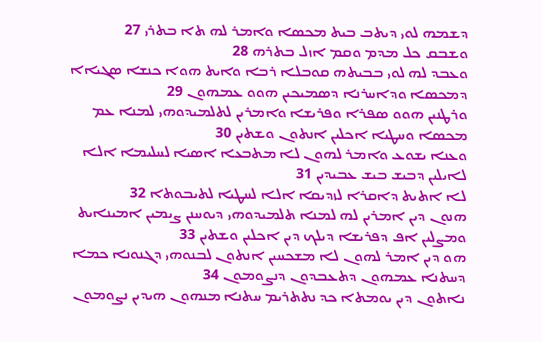ܕܫܡܗ ܠܘܝ ܕܝܬܒ ܒܝܬ ܡܟܤܐ ܘܐܡܪ ܠܗ ܬܐ ܒܬܪܝ 27
ܘܫܒܩ ܟܠ ܡܕܡ ܘܩܡ ܐܙܠ ܒܬܪܗ 28
ܘܥܒܕ ܠܗ ܠܘܝ ܒܒܝܬܗ ܩܘܒܠܐ ܪܒܐ ܘܐܝܬ ܗܘܐ ܟܢܫܐ ܤܓܝܐܐ ܕܡܟܤܐ ܘܕܐܚܪܢܐ ܕܤܡܝܟܝܢ ܗܘܘ ܥܡܗܘܢ 29
ܘܪܛܢܝܢ ܗܘܘ ܤܦܪܐ ܘܦܪܝܫܐ ܘܐܡܪܝܢ ܠܬܠܡܝܕܘܗܝ ܠܡܢܐ ܥܡ ܡܟܤܐ ܘܚܛܝܐ ܐܟܠܝܢ ܐܢܬܘܢ ܘܫܬܝܢ 30
ܘܥܢܐ ܝܫܘܥ ܘܐܡܪ ܠܗܘܢ ܠܐ ܡܬܒܥܐ ܐܤܝܐ ܠܚܠܝܡܐ ܐܠܐ ܠܐܝܠܝܢ ܕܒܝܫ ܒܝܫ ܥܒܝܕܝܢ 31
ܠܐ ܐܬܝܬ ܕܐܩܪܐ ܠܙܕܝܩܐ ܐܠܐ ܠܚܛܝܐ ܠܬܝܒܘܬܐ 32
ܗܢܘܢ ܕܝܢ ܐܡܪܝܢ ܠܗ ܠܡܢܐ ܬܠܡܝܕܘܗܝ ܕܝܘܚܢܢ ܨܝܡܝܢ ܐܡܝܢܐܝܬ ܘܡܨܠܝܢ ܐܦ ܕܦܪܝܫܐ ܕܝܠܟ ܕܝܢ ܐܟܠܝܢ ܘܫܬܝܢ 33
ܗܘ ܕܝܢ ܐܡܪ ܠܗܘܢ ܠܐ ܡܫܟܚܝܢ ܐܢܬܘܢ ܠܒܢܘܗܝ ܕܓܢܘܢܐ ܟܡܐ ܕܚܬܢܐ ܥܡܗܘܢ ܕܬܥܒܕܘܢ ܕܢܨܘܡܘܢ 34
ܢܐܬܘܢ ܕܝܢ ܝܘܡܬܐ ܟܕ ܢܬܬܪܝܡ ܚܬܢܐ ܡܢܗܘܢ ܗܝܕܝܢ ܢܨܘܡܘܢ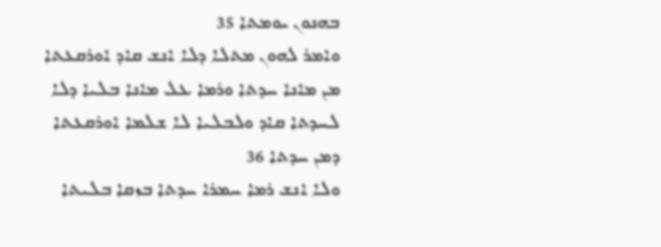ܒܗܢܘܢ ܝܘܡܬܐ 35
ܘܐܡܪ ܠܗܘܢ ܡܬܠܐ ܕܠܐ ܐܢܫ ܩܐܕ ܐܘܪܩܥܬܐ ܡܢ ܡܐܢܐ ܚܕܬܐ ܘܪܡܐ ܥܠ ܡܐܢܐ ܒܠܝܐ ܕܠܐ ܠܚܕܬܐ ܩܐܕ ܘܠܒܠܝܐ ܠܐ ܫܠܡܐ ܐܘܪܩܥܬܐ ܕܡܢ ܚܕܬܐ 36
ܘܠܐ ܐܢܫ ܪܡܐ ܚܡܪܐ ܚܕܬܐ ܒܙܩܐ ܒܠܝܬܐ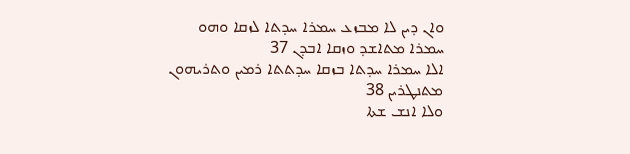ܘܐܢ ܕܝܢ ܠܐ ܡܒܙܥ ܚܡܪܐ ܚܕܬܐ ܠܙܩܐ ܘܗܘ ܚܡܪܐ ܡܬܐܫܕ ܘܙܩܐ ܐܒܕܢ 37
ܐܠܐ ܚܡܪܐ ܚܕܬܐ ܒܙܩܐ ܚܕܬܬܐ ܪܡܝܢ ܘܬܪܝܗܘܢ ܡܬܢܛܪܝܢ 38
ܘܠܐ ܐܢܫ ܫܬܐ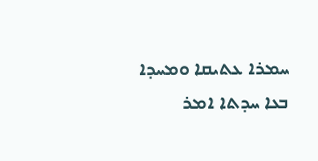ܚܡܪܐ ܥܬܝܩܐ ܘܡܚܕܐ ܒܥܐ ܚܕܬܐ ܐܡܪ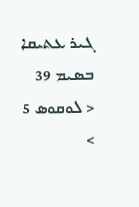ܓܝܪ ܥܬܝܩܐ ܒܤܝܡ 39
< ܠܘܩܘܣ 5 >